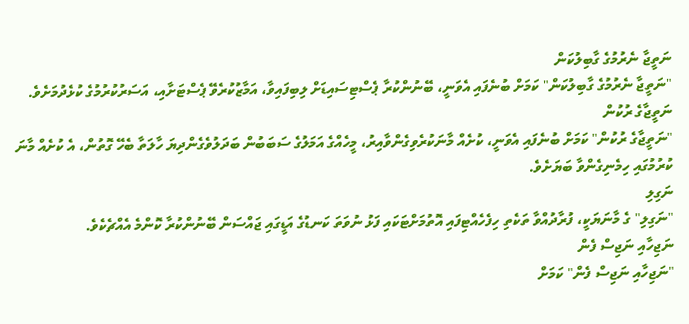ނަތީޖާ ނެރުމުގެ ގާބިލުކަން
"ނަތީޖާ ނެރުމުގެ ގާބިލުކަން" ކަމަށް ބުނެފައި އެވަނީ، ބޭނުންކުރާ ޕެސްޓިސައިޑަށް ލިބިފައިވާ، އަމާޒުކުރެވޭ ޕެސްޓަށާއި، އަސަރުކުރުމުގެ ކުޅެދުމަށެވެ.
ނަތީޖާގެ ރުކުން
"ނަތީޖާގެ ރުކުން" ކަމަށް ބުނެފައި އެވަނީ، ކުށެއް މާނަކުރެވިގެންވާއިރު، މީހެއްގެ އަމަލުގެ ސަބަބުން ބަދަލުވެގެންދިޔަ ހާލަތާ ބެހޭ ގޮތުން، އެ ކުށެއް މާނަ ކުރުމުގައި ހިމެނިގެންވާ ބަޔަށެވެ.
ނަގިލި
"ނަގިލި" ގެ މާނަޔަކީ، ފުރާދުއްވާ ތަކެތި ހިފެހެއްޓިފައި އޮތުމަށްޓަކައި ފަޅު ނުވަތަ ކަނޑުގެ އަޑީގައި ޖައްސަން ބޭނުންކުރާ ކޮންމެ އެއްޗެކެވެ.
ނަޖިހާއި ނަޖިސް ފެން
"ނަޖިހާއި ނަޖިސް ފެން" ކަމަށް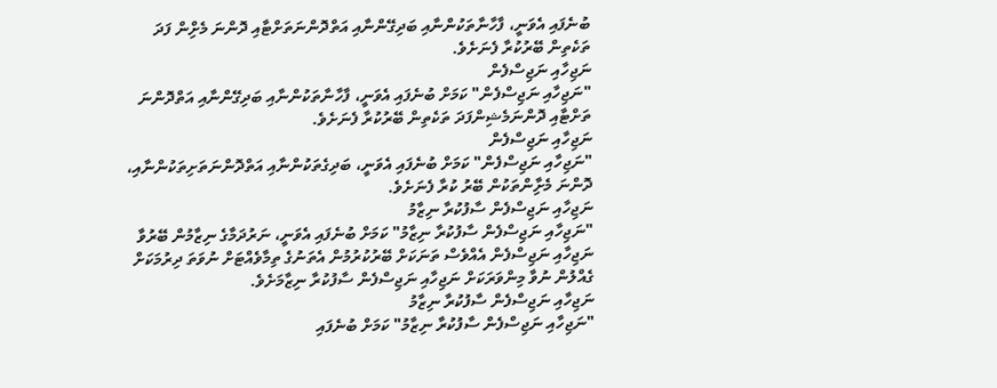ބުނެފައި އެވަނީ، ފާހާނާތަކުންނާއި ބަދިގޭންނާއި އަތްދޮންނަތަށްޓާއި ދޮންނަ މެށްިން ފަދަ ތަކެތިން ބޭރުކުރާ ފެނަށެވެ.
ނަޖިހާއި ނަޖިސްފެން
"ނަޖިހާއި ނަޖިސްފެން" ކަމަށް ބުނެފައި އެވަނީ، ފާހާނާތަކުންނާއި ބަދިގޭންނާއި އަތްދޮންނަ ތަށްޓާއި ދޮންނަމެޝިންފަދަ ތަކެތިން ބޭރުކުރާ ފެނަށެވެ.
ނަޖިހާއި ނަޖިސްފެން
"ނަޖިހާއި ނަޖިސްފެން" ކަމަށް ބުނެފައި އެވަނީ، ބަދިގެތަކުންނާއި އަތްދޮންނަތަށިތަކުންނާއި، ދޮންނަ މެށާިންތަކުން ބޭރު ކުރާ ފެނަށެވެ.
ނަޖިހާއި ނަޖިސްފެން ސާފުކުރާ ނިޒާމު
"ނަޖިހާއި ނަޖިސްފެން ސާފުކުރާ ނިޒާމު" ކަމަށް ބުނެފައި އެވަނީ، ނަރުދަމާގެ ނިޒާމުން ބޭރުވާ ނަޖިހާއި ނަޖިސްފެން އެއްވެސް ތަނަކަށް ބޭރުކުރުމުން އެތަނުގެ ތިމާވެއްޓަށް ނުވަތަ ދިރުމަކަށް ގެއްލުން ނުވާ މިންވަރަކަށް ނަޖިހާއި ނަޖިސްފެން ސާފުކުރާ ނިޒާމަށެވެ.
ނަޖިހާއި ނަޖިސްފެން ސާފުކުރާ ނިޒާމު
"ނަޖިހާއި ނަޖިސްފެން ސާފުކުރާ ނިޒާމު" ކަމަށް ބުނެފައި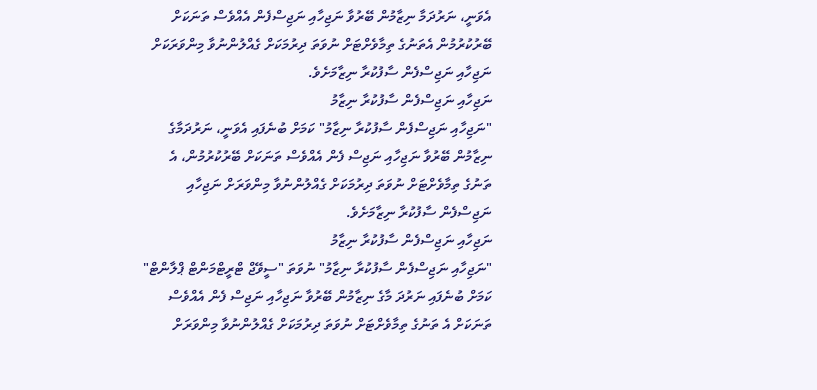އެވަނީ، ނަރުދަމާ ނިޒާމުން ބޭރުވާ ނަޖިހާއި ނަޖިސްފެން އެއްވެސް ތަނަކަށް ބޭރުކުރުމުން އެތަނުގެ ތިމާވެށްޓަށް ނުވަތަ ދިރުމަކަށް ގެއްލުންނުވާ މިންވަރަކަށް ނަޖިހާއި ނަޖިސްފެން ސާފުކުރާ ނިޒާމަށެވެ.
ނަޖިހާއި ނަޖިސްފެން ސާފުކުރާ ނިޒާމު
"ނަޖިހާއި ނަޖިސްފެން ސާފުކުރާ ނިޒާމު" ކަމަށް ބުނެފައި އެވަނީ، ނަރުދަމާގެ ނިޒާމުން ބޭރުވާ ނަޖިހާއި ނަޖިސް ފެން އެއްވެސް ތަނަކަށް ބޭރުކުރުމުން، އެ ތަނުގެ ތިމާވެށްޓަށް ނުވަތަ ދިރުމަކަށް ގެއްލުންނުވާ މިންވަރަށް ނަޖިހާއި ނަޖިސްފެން ސާފުކުރާ ނިޒާމަށެވެ.
ނަޖިހާއި ނަޖިސްފެން ސާފުކުރާ ނިޒާމު
"ނަޖިހާއި ނަޖިސްފެން ސާފުކުރާ ނިޒާމު" ނުވަތަ "ސީވޭޖް ޓްރީޓްމަންޓް ޕްލާންޓް" ކަމަށް ބުނެފައި ނަރުދަ މާގެ ނިޒާމުން ބޭރުވާ ނަޖިހާއި ނަޖިސް ފެން އެއްވެސް ތަނަކަށް އެ ތަނުގެ ތިމާވެށްޓަށް ނުވަތަ ދިރުމަކަށް ގެއްލުންނުވާ މިންވަރަށް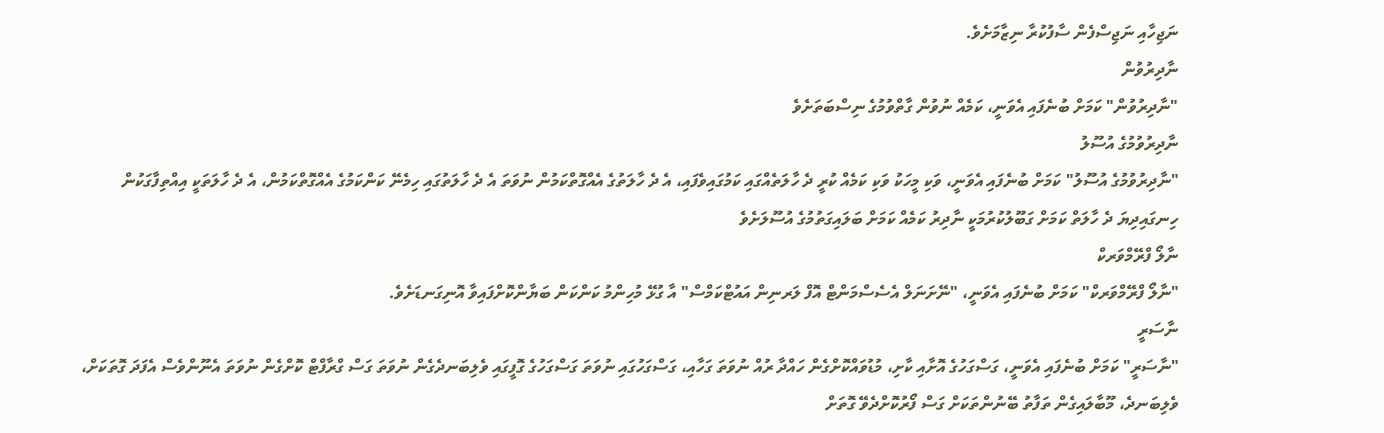ނަޖިހާއި ނަޖިސްފެން ސާފުކުރާ ނިޒާމަށެވެ.
ނާދިރުވުން
"ނާދިރުވުން" ކަމަށް ބުނެފައި އެވަނީ، ކަމެއް ނުވުން ގާތްވުމުގެ ނިސްބަތަށެވެ
ނާދިރުވުމުގެ އުސޫލު
"ނާދިރުވުމުގެ އުސޫލު" ކަމަށް ބުނެފައި އެވަނީ، ވަކި މީހަކު ވަކި ކަމެއް ކުރީ ދެ ހާލަތެއްގައި ކަމުގައިވެފައި، އެ ދެ ހާލަތުގެ އެއްގޮތްކަމުން ނުވަތަ އެ ދެ ހާލަތުގައި ހިމެނޭ ކަންކަމުގެ އެއްގޮތްކަމުން، އެ ދެ ހާލަތަކީ އިއްތިފާގަކުން ހިނގައިދިޔަ ދެ ހާލަތް ކަމަށް ގަބޫލުކުރުމަކީ ނާދިރު ކަމެއް ކަމަށް ބަލައިގަތުމުގެ އުސޫލަށެވެ
ނާލޯ ފްރޭމްވަރކް
"ނާލޯ ފްރޭމްވަރކް" ކަމަށް ބުނެފައި އެވަނީ، "ނޭށަނަލް އެސެސްމަންޓް އޮފް ލަރނިން އައުޓްކަމްސް" އާ ގުޅޭ މުހިންމު ކަންކަން ބަޔާންކޮށްފައިވާ އޮނިގަނޑަށެވެ.
ނާސަރީ
"ނާސަރީ" ކަމަށް ބުނެފައި އެވަނީ، ގަސްގަހުގެ އޮށާއި ކާށި، މުޑުވައްކޮށްގެން ހައްދާ ރުއް ނުވަތަ ގަހާއި، ގަސްގަހުގައި ނުވަތަ ގަސްގަހުގެ ގޮފީގައި ވެލިބަނދެގެން ނުވަތަ ގަސް ގްރާފްޓް ކޮށްގެން ނުވަތަ އެނޫންވެސް އެފަދަ ގޮތަކަށް، ވެލިބަނދެ، މޫބާލައިގެން ތަފާތު ބޭނުންތަކަށް ގަސް ފޯރުކޮށްދެވޭ ގޮތަށް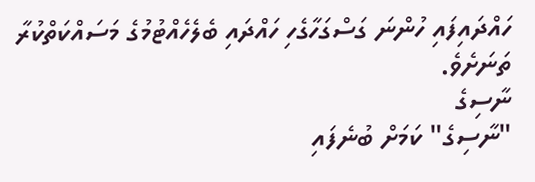ހައްދައިފައި ހުންނަ ގަސްގަހާގެހި ހައްދައި ބެލެހެއްޓުމުގެ މަސައްކަތްކުރާ ތަނަށެވެ.
ނާސިގެ
"ނާސިގެ" ކަމަށް ބުނެފައި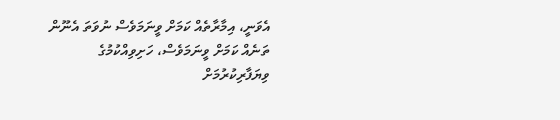އެވަނީ، އިމާރާތެއް ކަމަށް ވީނަމަވެސް ނުވަތަ އެނޫން ތަނެއް ކަމަށް ވީނަމަވެސް، ހަށިވިއްކުމުގެ ވިޔަފާރިކުރުމަށް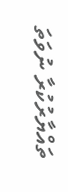ތައްޔާރުކުރާ ނުވަތަ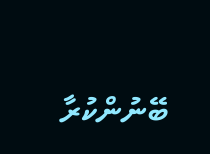ބޭނުންކުރާ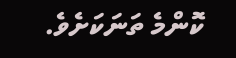ކޮންމެ ތަނަކަށެވެ.